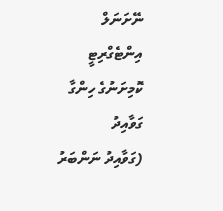ނޭށަނަލް އިންޓެގްރިޓީ ކޮމިށަނުގެ ހިންގާ ގަވާއިދު
(ގަވާއިދު ނަންބަރު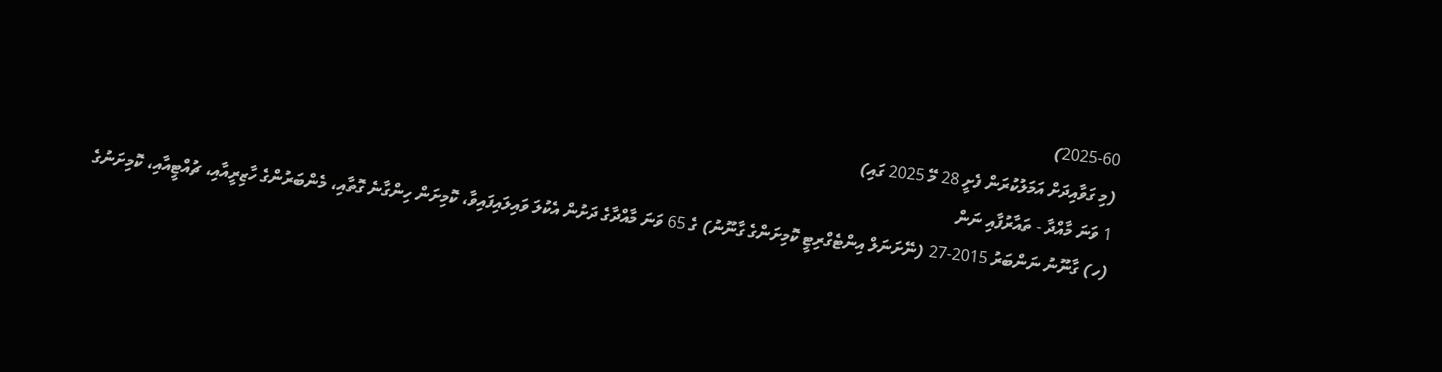2025-60)
(މި ގަވާއިދަށް އަމަލުކުރަން ފެށީ 28 މޭ 2025 ގައި)
1 ވަނަ މާއްދާ - ތައާރުފާއި ނަން
(ހ) ގާނޫނު ނަންބަރު 2015-27 (ނޭށަނަލް އިންޓެގްރިޓީ ކޮމިށަންގެ ގާނޫނު) ގެ 65 ވަނަ މާއްދާގެ ދަށުން އެކުލަ ވައިލައިފައިވާ، ކޮމިށަން ހިންގާނެ ގޮތާއި، މެންބަރުންގެ ހާޒިރީއާއި، ޗުއްޓީއާއި، ކޮމިށަނުގެ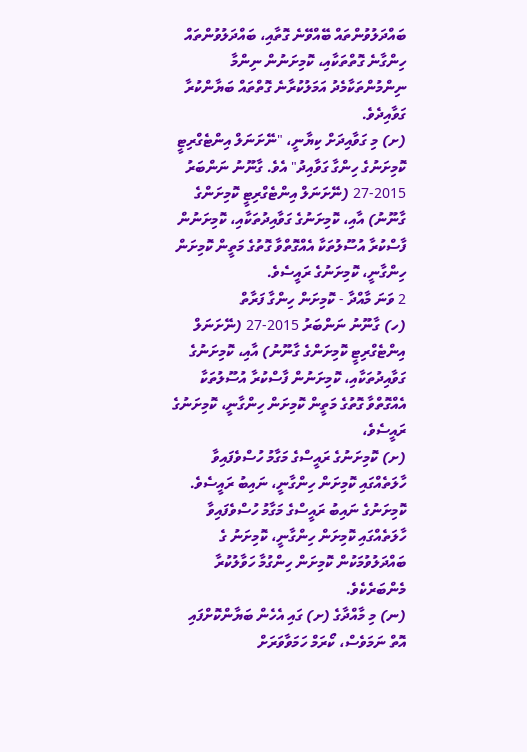ބައްދަލުވުންތައް ބޭއްވޭނެ ގޮތާއި، ބައްދަލުވުންތައް ހިންގާނެ ގޮތްތަކާއި، ކޮމިށަނުން ނިންމާ ނިންމުންތަކާމެދު އަމަލުކުރާނެ ގޮތްތައް ބަޔާންކުރާ ގަވާއިދެވެ.
(ށ) މި ގަވާއިދަށް ކިޔާނީ، "ނޭށަނަލް އިންޓެގްރިޓީ ކޮމިށަނުގެ ހިންގާ ގަވާއިދު" އެވެ. ގާނޫނު ނަންބަރު 2015-27 (ނޭށަނަލް އިންޓެގްރިޓީ ކޮމިށަންގެ ގާނޫނު) އާއި، ކޮމިށަނުގެ ގަވާއިދުތަކާއި، ކޮމިށަނުން ފާސްކުރާ އުސޫލުތަކާ އެއްގޮތްވާ ގޮތުގެ މަތީން ކޮމިށަން ހިންގާނީ، ކޮމިށަނުގެ ރައީސެވެ.
2 ވަނަ މާއްދާ - ކޮމިށަން ހިންގާ ފަރާތް
(ހ) ގާނޫނު ނަންބަރު 2015-27 (ނޭށަނަލް އިންޓެގްރިޓީ ކޮމިށަންގެ ގާނޫނު) އާއި، ކޮމިށަނުގެ ގަވާއިދުތަކާއި، ކޮމިށަނުން ފާސްކުރާ އުސޫލުތަކާ އެއްގޮތްވާ ގޮތުގެ މަތީން ކޮމިށަން ހިންގާނީ، ކޮމިށަނުގެ ރައީސެވެ،
(ށ) ކޮމިށަނުގެ ރައީސްގެ މަގާމު ހުސްވެފައިވާ ހާލަތެއްގައި ކޮމިށަން ހިންގާނީ، ނައިބު ރައީސެވެ. ކޮމިށަނުގެ ނައިބު ރައީސްގެ މަގާމު ހުސްވެފައިވާ ހާލަތެއްގައި ކޮމިށަން ހިންގާނީ، ކޮމިށަނު ގެ ބައްދަލުވުމަކުން ކޮމިށަން ހިންގުމާ ހަވާލުކުރާ މެންބަރެކެވެ.
(ނ) މި މާއްދާގެ (ށ) ގައި އެހެން ބަޔާންކޮށްފައި އޮތް ނަމަވެސް، ކޯރަމް ހަމަވާވަރަށް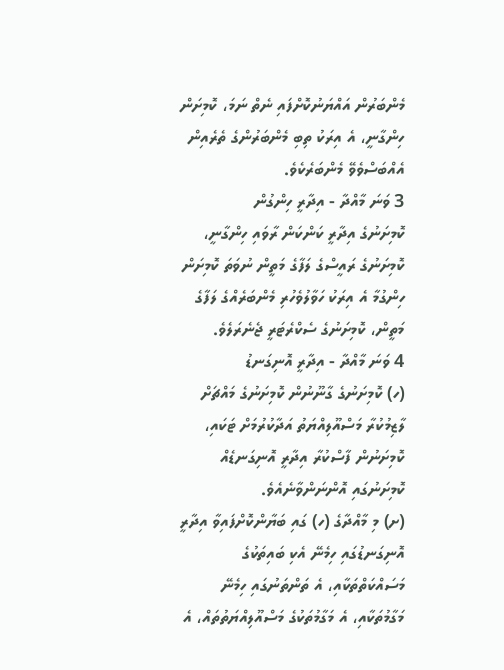މެންބަރުން އައްޔަނުކޮށްފައި ނެތް ނަމަ، ކޮމިށަން ހިންގާނީ، އެ އިރަކު ތިބި މެންބަރުންގެ ތެރެއިން އެއްބަސްވެވޭ މެންބަރެކެވެ.
3 ވަނަ މާއްދާ - އިދާރީ ހިންގުން
ކޮމިށަނުގެ އިދާރީ ކަންކަން ރާވައި ހިންގާނީ، ކޮމިށަނުގެ ރައީސްގެ ލަފާގެ މަތީން ނުވަތަ ކޮމިށަން ހިންގުމާ އެ އިރަކު ހަވާލުވެހުރި މެންބަރެއްގެ ލަފާގެ މަތީން، ކޮމިށަނުގެ ސެކްރެޓަރީ ޖެނެރަލެވެ.
4 ވަނަ މާއްދާ - އިދާރީ އޮނިގަނޑު
(ހ) ކޮމިށަނުގެ ގާނޫނުން ކޮމިށަނުގެ މައްޗަށް ލާޒިމުކުރާ މަސްއޫލިއްޔަތު އަދާކުރުމަށް ޓަކައި، ކޮމިށަނުން ފާސްކުރާ އިދާރީ އޮނިގަނޑެއް ކޮމިށަނުގައި އޮންނަންވާނެއެވެ.
(ށ) މި މާއްދާގެ (ހ) ގައި ބަޔާންކޮށްފައިވާ އިދާރީ އޮނިގަނޑުގައި ހިމެނޭ އެކި ބައިތަކުގެ މަސައްކަތްތަކާއި، އެ ތަންތަނުގައި ހިމެނޭ މަގާމުތަކާއި، އެ މަގާމުތަކުގެ މަސްއޫލިއްޔަތުތައް، އެ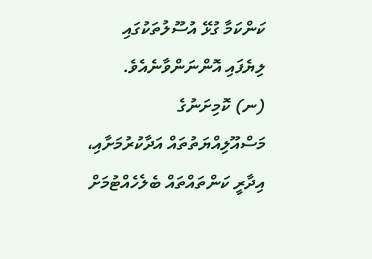ކަންކަމާ ގުޅޭ އުސޫލުތަކުގައި ލިޔެފައި އޮންނަންވާނެއެވެ.
(ނ) ކޮމިށަނުގެ މަސްއޫލިއްޔަތުތައް އަދާކުރުމަށާއި، އިދާރީ ކަންތައްތައް ބެލެހެއްޓުމަށް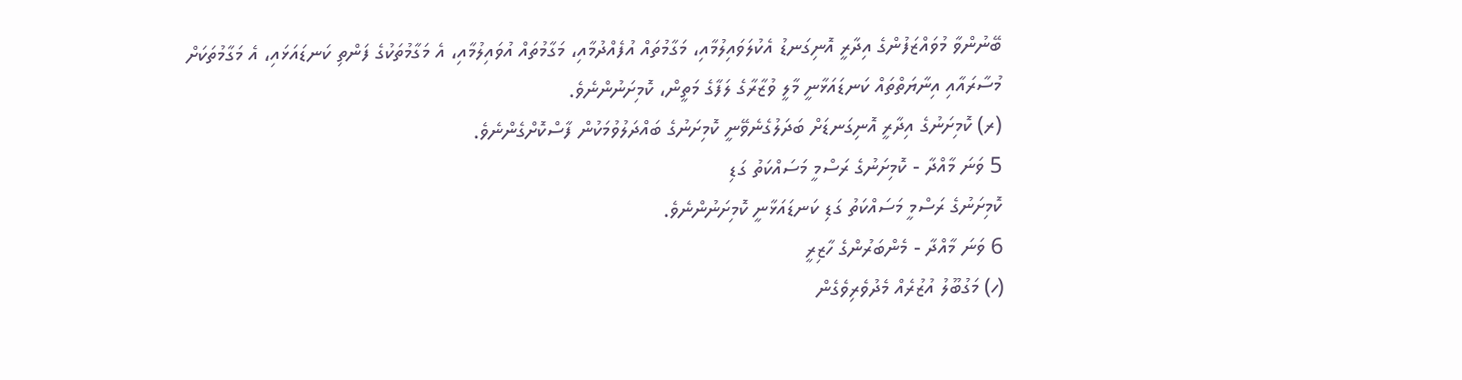ބޭނުންވާ މުވައްޒަފުންގެ އިދާރީ އޮނިގަނޑު އެކުލަވައިލުމާއި، މަގާމުތައް އުފެއްދުމާއި، މަގާމުތައް އުވައިލުމާއި، އެ މަގާމުތަކުގެ ފަންތި ކަނޑައަޅައި، އެ މަގާމުތަކަށް މުސާރައާއި އިނާޔަތްތައް ކަނޑައަޅާނީ މާލީ ވުޒާރާގެ ލަފާގެ މަތީން، ކޮމިށަނުންނެވެ.
(ރ) ކޮމިށަނުގެ އިދާރީ އޮނިގަނޑަށް ބަދަލުގެނެވޭނީ ކޮމިށަނުގެ ބައްދަލުވުމަކުން ފާސްކޮށްގެންނެވެ.
5 ވަނަ މާއްދާ - ކޮމިށަނުގެ ރަސްމީ މަސައްކަތު ގަޑި
ކޮމިށަނުގެ ރަސްމީ މަސައްކަތު ގަޑި ކަނޑައަޅާނީ ކޮމިށަނުންނެވެ.
6 ވަނަ މާއްދާ - މެންބަރުންގެ ހާޒިރީ
(ހ) މަގުބޫލު އުޒުރެއް މެދުވެރިވެގެން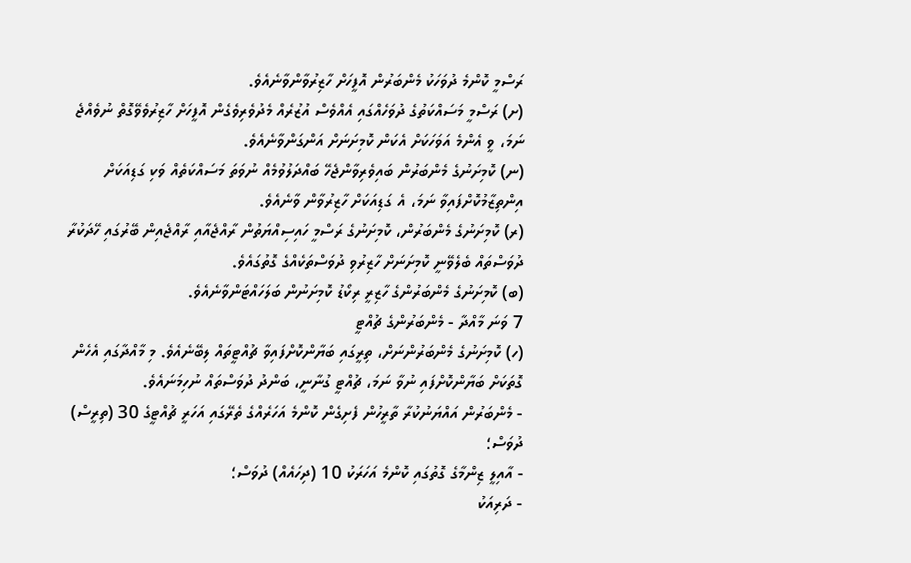ރަސްމީ ކޮންމެ ދުވަހަކު މެންބަރުން އޮފީހަށް ހާޒިރުވާންވާނެއެވެ.
(ށ) ރަސްމީ މަސައްކަތުގެ ދުވަހެއްގައި އެއްވެސް އުޒުރެއް މެދުވެރިވެގެން އޮފީހަށް ހާޒިރުވެވޭގޮތް ނުވެއްޖެ ނަމަ، ވީ އެންމެ އަވަހަކަށް އެކަން ކޮމިށަނަށް އަންގަންވާނެއެވެ.
(ނ) ކޮމިށަނުގެ މެންބަރުން ބައިވެރިވާންޖެހޭ ބައްދަލުވުމެއް ނުވަތަ މަސައްކަތެއް ވަކި ގަޑިއަކަށް އިންތިޒާމުކޮށްފައިވާ ނަމަ، އެ ގަޑިއަކަށް ހާޒިރުވާން ވާނެއެވެ.
(ރ) ކޮމިށަނުގެ މެންބަރުން، ކޮމިށަނުގެ ރަސްމީ ހައިސިއްޔަތުން ރާއްޖެއާއި ރާއްޖެއިން ބޭރުގައި ހޭދަކުރާ ދުވަސްތައް ބެލެވޭނީ ކޮމިށަނަށް ހާޒިރުވި ދުވަސްތަކެއްގެ ގޮތުގައެވެ.
(ބ) ކޮމިށަނުގެ މެންބަރުންގެ ހާޒިރީ ރިކޯޑު ކޮމިށަނުން ބަލަހައްޓަންވާނެއެވެ.
7 ވަނަ މާއްދާ - މެންބަރުންގެ ޗުއްޓީ
(ހ) ކޮމިށަނުގެ މެންބަރުންނަށް، ތިރީގައި ބަޔާންކޮށްފައިވާ ޗުއްޓީތައް ލިބޭނެއެވެ. މި މާއްދާގައި އެހެން ގޮތަކަށް ބަޔާންކޮށްފައި ނުވާ ނަމަ، ޗުއްޓީ ގުނާނީ، ބަންދު ދުވަސްތައް ނުހިމަނައެވެ.
- މެންބަރުން އައްޔަނުކުރާ ތާރީހުން ފެށިގެން ކޮންމެ އަހަރެއްގެ ތެރޭގައި އަހަރީ ޗުއްޓީގެ 30 (ތިރީސް) ދުވަސް؛
- އާއިލީ ޒިންމާގެ ގޮތުގައި ކޮންމެ އަހަރަކު 10 (ދިހައެއް) ދުވަސް؛
- ދަރިއަކު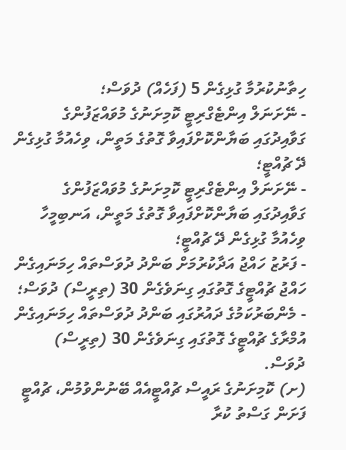ހިތާނުކުރުމާ ގުޅިގެން 5 (ފަހެއް) ދުވަސް؛
- ނޭށަނަލް އިންޓެގްރިޓީ ކޮމިށަނުގެ މުވައްޒަފުންގެ ގަވާއިދުގައި ބަޔާންކޮށްފައިވާ ގޮތުގެ މަތީން، ވިހެއުމާ ގުޅިގެން ދޭ ޗުއްޓީ؛
- ނޭށަނަލް އިންޓެގްރިޓީ ކޮމިށަނުގެ މުވައްޒަފުންގެ ގަވާއިދުގައި ބަޔާންކޮށްފައިވާ ގޮތުގެ މަތީން، އަނބިމީހާ ވިހެއުމާ ގުޅިގެން ދޭ ޗުއްޓީ؛
- ފަރުޒު ހައްޖު އަދާކުރުމަށް ބަންދު ދުވަސްތައް ހިމަނައިގެން ހައްޖު ޗުއްޓީގެ ގޮތުގައި ގިނަވެގެން 30 (ތިރީސް) ދުވަސް؛
- މެންބަރުކަމުގެ ދައުރުގައި ބަންދު ދުވަސްތައް ހިމަނައިގެން އުމްރާގެ ޗުއްޓީގެ ގޮތުގައި ގިނަވެގެން 30 (ތިރީސް) ދުވަސް.
(ށ) ކޮމިށަނުގެ ރައީސް ޗުއްޓީއެއް ބޭނުންވުމުން، ޗުއްޓީ ފަށަން ގަސްތު ކުރާ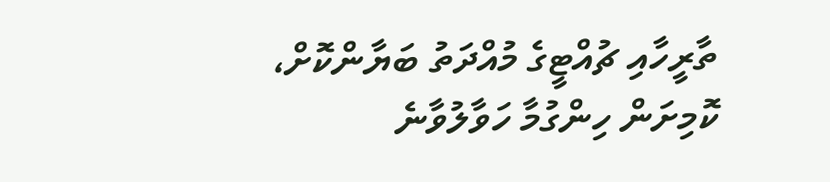ތާރީހާއި ޗުއްޓީގެ މުއްދަތު ބަޔާންކޮށް، ކޮމިށަން ހިންގުމާ ހަވާލުވާނެ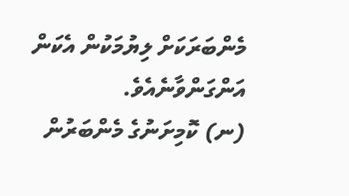މެންބަރަކަށް ލިޔުމަކުން އެކަން އަންގަންވާނެއެވެ.
(ނ) ކޮމިށަނުގެ މެންބަރުން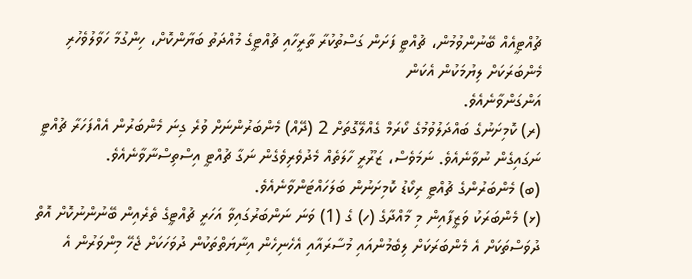ޗުއްޓީއެއް ބޭނުންވުމުން، ޗުއްޓީ ފަށަން ގަސްތުކުރާ ތާރީހާއި ޗުއްޓީގެ މުއްދަތު ބަޔާންކޮށް، ހިންގުމާ ހަވާލުވެހުރި މެންބަރަކަށް ލިޔުމަކުން އެކަން
އަންގަންވާނެއެވެ.
(ރ) ކޮމިށަނުގެ ބައްދަލުވުމުގެ ކޯރަމް ގެއްލޭގޮތަށް 2 (ދޭއް) މެންބަރުންނަށް ވުރެ ގިނަ މެންބަރުން އެއްފަހަރާ ޗުއްޓީ ނަގައިގެން ނުވާނެއެވެ. ނަމަވެސް، ޒަރޫރީ ހާލަތެއް މެދުވެރިވެގެން ނަގާ ޗުއްޓީ އިސްތިސްނާވާނެއެވެ.
(ބ) މެންބަރުންގެ ޗުއްޓީ ރިކޯޑު ކޮމިށަނުން ބަލަހައްޓަންވާނެއެވެ.
(ޅ) މެންބަރަކު ވަޒީފާއިން މި މާއްދާގެ (ހ) ގެ (1) ވަނަ ނަންބަރުގައިވާ އަހަރީ ޗުއްޓީގެ ތެރެއިން ބޭނުންނުކޮށް އޮތް ދުވަސްތަކަށް އެ މެންބަރަކަށް ލިބެމުންއައި މުސާރައާއި އެހެނިހެން އިނާޔަތްތަކުން ދުވަހަކަށް ޖެހޭ މިންވަރުން އެ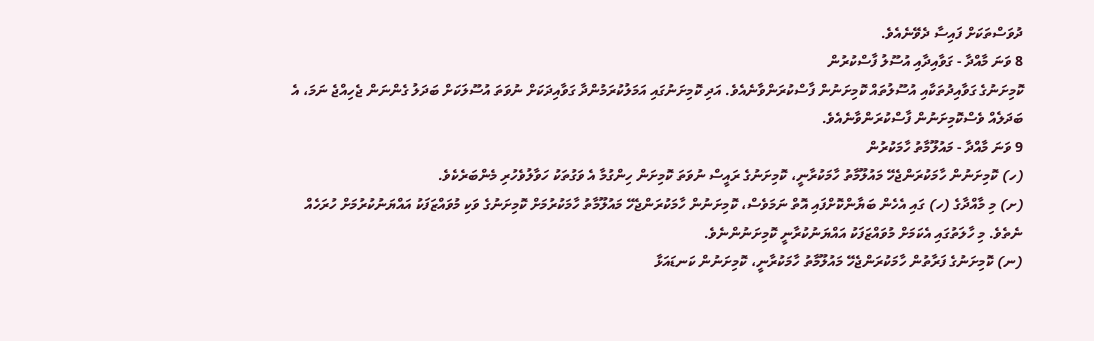ދުވަސްތަކަށް ފައިސާ ދެވޭނެއެވެ.
8 ވަނަ މާއްދާ - ގަވާއިދާއި އުސޫލު ފާސްކުރުން
ކޮމިށަނުގެ ގަވާއިދުތަކާއި އުސޫލުތައް ކޮމިށަނުން ފާސްކުރަންވާނެއެވެ. އަދި ކޮމިށަނުގައި އަމަލުކުރަމުންދާ ގަވާއިދަކަށް ނުވަތަ އުސޫލަކަށް ބަދަލު ގެންނަން ޖެހިއްޖެ ނަމަ، އެ ބަދަލެއް ވެސްކޮމިށަނުން ފާސްކުރަންވާނެއެވެ.
9 ވަނަ މާއްދާ - މައުލޫމާތު ހާމަކުރުން
(ހ) ކޮމިށަނުން ހާމަކުރަންޖެހޭ މައުލޫމާތު ހާމަކުރާނީ، ކޮމިށަނުގެ ރައީސް ނުވަތަ ކޮމިށަން ހިންގުމާ އެ ވަގުތަކު ހަވާލުވެހުރި މެންބަރެކެވެ.
(ށ) މި މާއްދާގެ (ހ) ގައި އެހެން ބަޔާންކޮށްފައި އޮތް ނަމަވެސް، ކޮމިށަނުން ހާމަކުރަންޖެހޭ މައުލޫމާތު ހާމަކުރުމަށް ކޮމިށަނުގެ ވަކި މުވައްޒަފަކު އައްޔަނުކުރުމަށް ހުރަހެއް ނެތެވެ. މި ހާލަތުގައި އެކަމަށް މުވައްޒަފަކު އައްޔަނުކުރާނީ ކޮމިށަނުންނެވެ.
(ނ) ކޮމިށަނުގެ ފަރާތުން ހާމަކުރަންޖެހޭ މައުލޫމާތު ހާމަކުރާނީ، ކޮމިށަނުން ކަނޑައަޅާ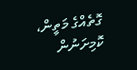ގޮތެއްގެ މަތީން، ކޮމިށަނުން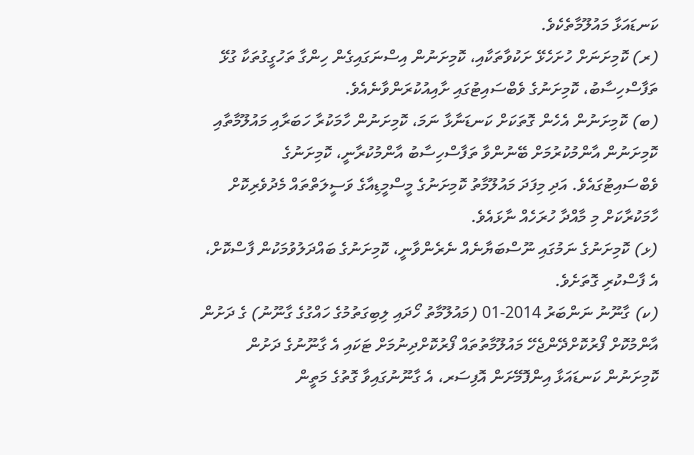ކަނޑައަޅާ މައުލޫމާތެކެވެ.
(ރ) ކޮމިށަނަށް ހުށަހެޅޭ ށަކުވާތަކާއި، ކޮމިށަނުން އިސްނަގައިގެން ހިންގާ ތަހުގީގުތަކާ ގުޅޭ ތަފާސްހިސާބު، ކޮމިށަނުގެ ވެބްސައިޓުގައި ށާއިއުކުރަންވާނެއެވެ.
(ބ) ކޮމިށަނުން އެހެން ގޮތަކަށް ކަނޑަނާޅާ ނަމަ، ކޮމިށަނުން ހާމަކުރާ ހަބަރާއި މައުލޫމާތާއި ކޮމިށަނުން އާންމުކުރުމަށް ބޭނުންވާ ތަފާސްހިސާބު އާންމުކުރާނީ، ކޮމިށަނުގެ ވެބްސައިޓުގައެވެ. އަދި މިފަދަ މައުލޫމާތު ކޮމިށަނުގެ މީސްމީޑިއާގެ ވަސީލަތްތައް މެދުވެރިކޮށް ހާމަކުރާކަށް މި މާއްދާ ހުރަހެއް ނާޅައެވެ.
(ޅ) ކޮމިށަނުގެ ނަމުގައި ނޫސްބަޔާނެއް ނެރެންވާނީ، ކޮމިށަނުގެ ބައްދަލުވުމަކުން ފާސްކޮށް، އެ ފާސްކުރި ގޮތަށެވެ.
(ކ) ގާނޫނު ނަންބަރު 2014-01 (މައުލޫމާތު ހޯދައި ލިބިގަތުމުގެ ހައްގުގެ ގާނޫނު) ގެ ދަށުން އާންމުކޮށް ފޯރުކޮށްދޭންޖެހޭ މައުލޫމާތުތައް ފޯރުކޮށްދިނުމަށް ޓަކައި އެ ގާނޫނުގެ ދަށުން ކޮމިށަނުން ކަނޑައަޅާ އިންފޮމޭށަން އޮފިސަރ، އެ ގާނޫނުގައިވާ ގޮތުގެ މަތީން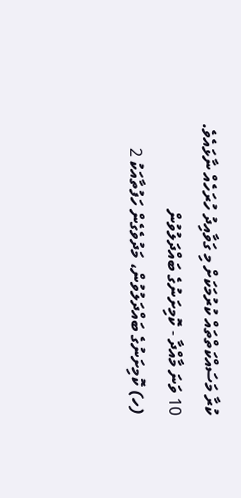ކުރާ މަސައްކަތްތައް ކުރުމަކަށް މި ގަވާއިދު ހުރަހެއް ނާޅައެވެ.
10 ވަނަ މާއްދާ - ކޮމިށަނުގެ ބައްދަލުވުން
(ހ) ކޮމިށަނުގެ ބައްދަލުވުން، މަދުވެގެން ހަފުތާއަކު 2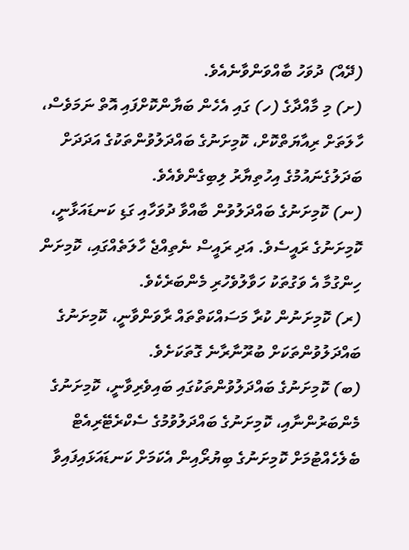(ދޭއް) ދުވަހު ބާއްވަންވާނެއެވެ.
(ށ) މި މާއްދާގެ (ހ) ގައި އެހެން ބަޔާންކޮށްފައި އޮތް ނަމަވެސް، ހާލަތަށް ރިއާޔަތްކޮށް، ކޮމިށަނުގެ ބައްދަލުވުންތަކުގެ އަދަދަށް ބަދަލުގެނައުމުގެ އިހުތިޔާރު ލިބިގެންވެއެވެ.
(ނ) ކޮމިށަނުގެ ބައްދަލުވުން ބާއްވާ ދުވަހާއި ގަޑި ކަނޑައަޅާނީ، ކޮމިށަނުގެ ރައީސެވެ. އަދި ރައީސް ނެތިއްޖެ ހާލަތެއްގައި، ކޮމިށަން ހިންގުމާ އެ ވަގުތަކު ހަވާލުވެހުރި މެންބަރެކެވެ.
(ރ) ކޮމިށަނުން ކުރާ މަސައްކަތްތައް ރާވަންވާނީ، ކޮމިށަނުގެ ބައްދަލުވުންތަކަށް ބުރޫނާރާނެ ގޮތަކަށެވެ.
(ބ) ކޮމިށަނުގެ ބައްދަލުވުންތަކުގައި ބައިވެރިވާނީ، ކޮމިށަނުގެ މެންބަރުންނާއި، ކޮމިށަނުގެ ބައްދަލުވުމުގެ ސެކްރެޓޭރިއެޓް ބެލެހެއްޓުމަށް ކޮމިށަނުގެ ބިޔުރޯއިން އެކަމަށް ކަނޑައަޅައިފައިވާ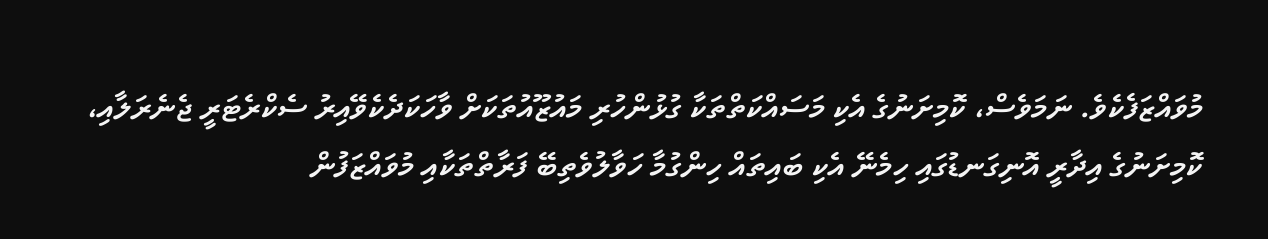މުވައްޒަފެކެވެ. ނަމަވެސް، ކޮމިށަނުގެ އެކި މަސައްކަތްތަކާ ގުޅުންހުރި މައުޒޫއުތަކަށް ވާހަކަދެކެވޭއިރު ސެކްރެޓަރީ ޖެނެރަލާއި، ކޮމިށަނުގެ އިދާރީ އޮނިގަނޑުގައި ހިމެނޭ އެކި ބައިތައް ހިންގުމާ ހަވާލުވެތިބޭ ފަރާތްތަކާއި މުވައްޒަފުން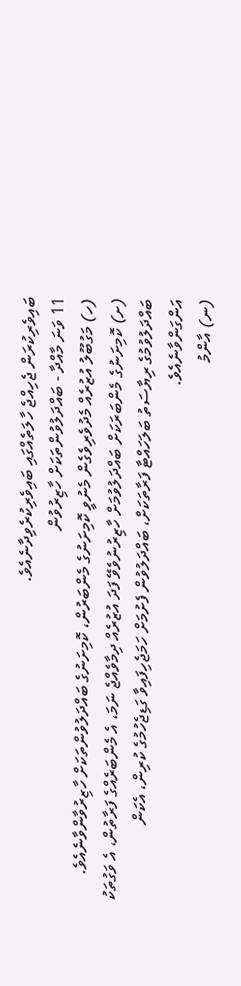ބައިވެރިކުރަން ޖެހިއްޖެ ހާލަތެއްގައި ބައިވެރިކުރެވިދާނެއެވެ.
11 ވަނަ މާއްދާ - ބައްދަލުވުންތަކަށް ހާޒިރުވުން
(ހ) މަގުބޫލު އުޒުރެއް މެދުވެރިވެގެން މެނުވީ ކޮމިށަނުގެ މެންބަރުން، ކޮމިށަނުގެ ބައްދަލުވުންތަކަށް ހާޒިރުވާންވާނެއެވެ.
(ށ) ކޮމިށަނުގެ މެންބަރަކަށް ބައްދަލުވުމަށް ހާޒިރުނުވެވޭ ފަދަ އުޒުރެއް ދިމާވެއްޖެ ނަމަ، އެ މެންބަރެއްގެ ފަރާތުން، އެ ވަގުތަކު ބައްދަލުވުމުގެ ރިޔާސަތު ބަލަހައްޓާ ފަރާތަކަށް، ބައްދަލުވުން ފެށުމަށް ހަމަޖެހިފައިވާ ގަޑިޖެހުމުގެ ކުރިން، އެކަން އަންގަންވާނެއެވެ.
(ނ) އާންމު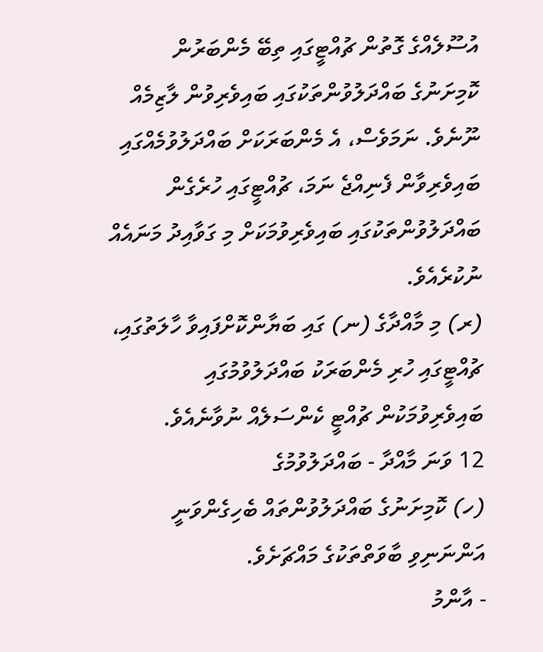އުސޫލެއްގެ ގޮތުން ޗުއްޓީގައި ތިބޭ މެންބަރުން ކޮމިށަނުގެ ބައްދަލުވުންތަކުގައި ބައިވެރިވުން ލާޒިމެއް ނޫނެވެ. ނަމަވެސް، އެ މެންބަރަކަށް ބައްދަލުވުމެއްގައި ބައިވެރިވާން ފެނިއްޖެ ނަމަ، ޗުއްޓީގައި ހުރެގެން ބައްދަލުވުންތަކުގައި ބައިވެރިވުމަކަށް މި ގަވާއިދު މަނައެއް ނުކުރެއެވެ.
(ރ) މި މާއްދާގެ (ނ) ގައި ބަޔާންކޮށްފައިވާ ހާލަތުގައި، ޗުއްޓީގައި ހުރި މެންބަރަކު ބައްދަލުވުމުގައި ބައިވެރިވުމަކުން ޗުއްޓީ ކެންސަލެއް ނުވާނެއެވެ.
12 ވަނަ މާއްދާ - ބައްދަލުވުމުގެ
(ހ) ކޮމިށަނުގެ ބައްދަލުވުންތައް ބެހިގެންވަނީ އަންނަނިވި ބާވަތްތަކުގެ މައްޗަށެވެ.
- އާންމު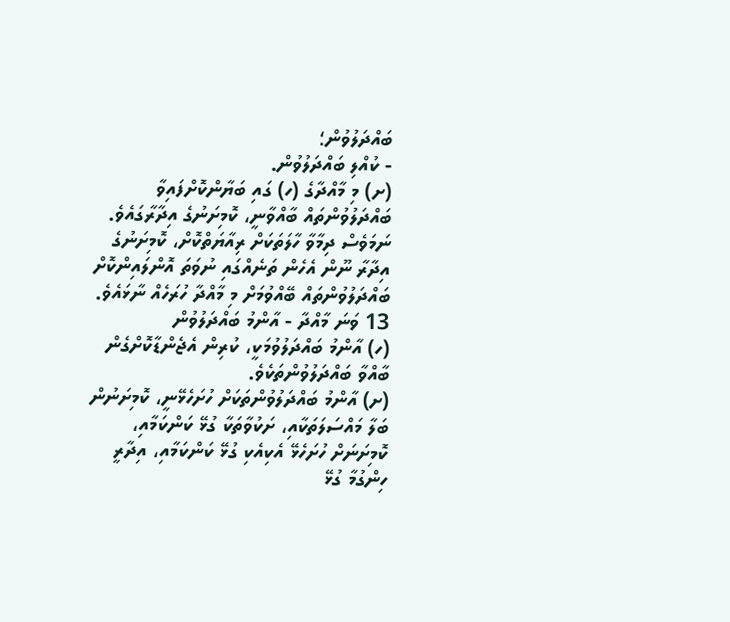ބައްދަލުވުން؛
- ކުއްލި ބައްދަލުވުން.
(ށ) މި މާއްދާގެ (ހ) ގައި ބަޔާންކޮށްފައިވާ ބައްދަލުވުންތައް ބާއްވާނީ، ކޮމިށަނުގެ އިދާރާގައެވެ. ނަމަވެސް ދިމާވާ ހާލަތަކަށް ރިއާޔަތްކޮށް، ކޮމިށަނުގެ އިދާރާ ނޫން އެހެން ތަނެއްގައި ނުވަތަ އޮންލައިންކޮށް ބައްދަލުވުންތައް ބޭއްވުމަށް މި މާއްދާ ހުރަހެއް ނާޅައެވެ.
13 ވަނަ މާއްދާ - އާންމު ބައްދަލުވުން
(ހ) އާންމު ބައްދަލުވުމަކީ، ކުރިން އެޖެންޑާކޮށްގެން ބާއްވާ ބައްދަލުވުންތަކެވެ.
(ށ) އާންމު ބައްދަލުވުންތަކަށް ހުށަހެޅޭނީ، ކޮމިށަނުން ބަލާ މައްސަލަތަކާއި، ށަކުވާތަކާ ގުޅޭ ކަންކަމާއި، ކޮމިށަނަށް ހުށަހެޅޭ އެކިއެކި ގުޅޭ ކަންކަމާއި، އިދާރީ ހިންގުމާ ގުޅޭ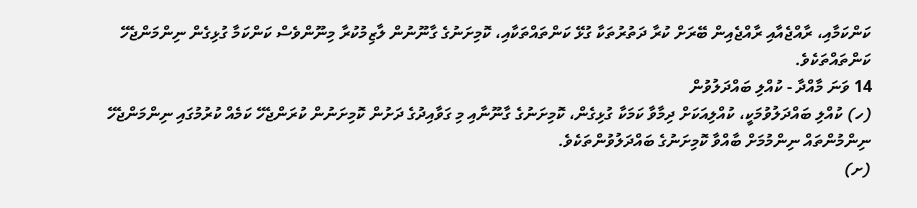ކަންކަމާއި، ރާއްޖެއާއި ރާއްޖެއިން ބޭރަށް ކުރާ ދަތުރުތަކާ ގުޅޭ ކަންތައްތަކާއި، ކޮމިށަނުގެ ގާނޫނުން ލާޒިމުކުރާ މިނޫންވެސް ކަންކަމާ ގުޅިގެން ނިންމަންޖެހޭ ކަންތައްތަކެވެ.
14 ވަނަ މާއްދާ - ކުއްލި ބައްދަލުވުން
(ހ) ކުއްލި ބައްދަލުވުމަކީ، ކުއްލިއަކަށް ދިމާވާ ކަމަކާ ގުޅިގެން، ކޮމިށަނުގެ ގާނޫނާއި މި ގަވާއިދުގެ ދަށުން ކޮމިށަނުން ކުރަންޖެހޭ ކަމެއް ކުރުމުގައި ނިންމަންޖެހޭ ނިންމުންތައް ނިންމުމަށް ބާއްވާ ކޮމިށަނުގެ ބައްދަލުވުންތަކެވެ.
(ށ)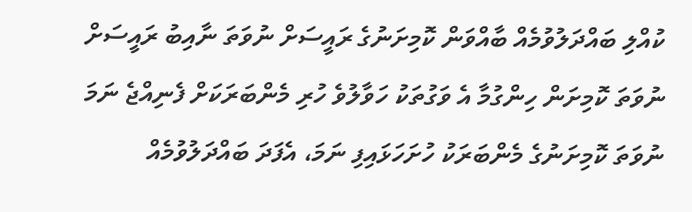ކުއްލި ބައްދަލުވުމެއް ބާއްވަން ކޮމިށަނުގެ ރައީސަށް ނުވަތަ ނާއިބު ރައީސަށް ނުވަތަ ކޮމިށަން ހިންގުމާ އެ ވަގުތަކު ހަވާލުވެ ހުރި މެންބަރަކަށް ފެނިއްޖެ ނަމަ ނުވަތަ ކޮމިށަނުގެ މެންބަރަކު ހުށަހަޅައިފި ނަމަ، އެފަދަ ބައްދަލުވުމެއް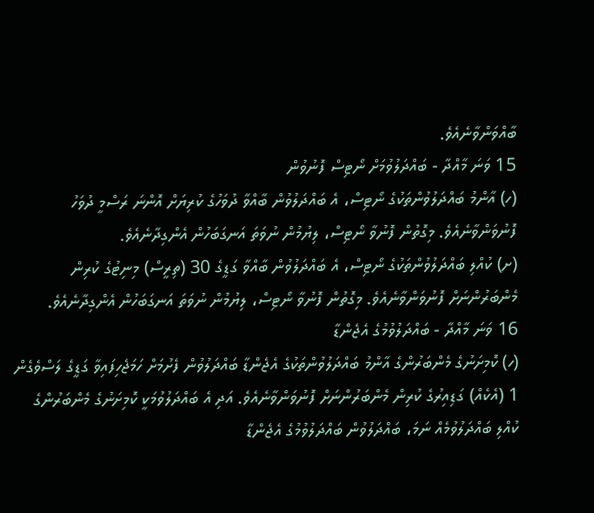ބާއްވަންވާނެއެވެ.
15 ވަނަ މާއްދާ - ބައްދަލުވުމަށް ނޯޓިސް ފޮނުވުން
(ހ) އާންމު ބައްދަލުވުންތަކުގެ ނޯޓިސް، އެ ބައްދަލުވުން ބާއްވާ ދުވަހުގެ ކުރިޔަށް އޮންނަ ރަސްމީ ދުވަހު ފޮނުވަންވާނެއެވެ. މިގޮތުން ފޮނުވާ ނޯޓިސް، ލިޔުމުން ނުވަތަ އަނގަބަހުން އެންގިދާނެއެވެ.
(ށ) ކުއްލި ބައްދަލުވުންތަކުގެ ނޯޓިސް، އެ ބައްދަލުވުން ބާއްވާ ގަޑީގެ 30 (ތިރީސް) މިނިޓުގެ ކުރިން މެންބަރުންނަށް ފޮނުވަންވާނެއެވެ. މިގޮތުން ފޮނުވާ ނޯޓިސް، ލިޔުމުން ނުވަތަ އަނގަބަހުން އެންގިދާނެއެވެ.
16 ވަނަ މާއްދާ - ބައްދަލުވުމުގެ އެޖެންޑާ
(ހ) ކޮމިށަނުގެ މެންބަރުންގެ އާންމު ބައްދަލުވުންތަކުގެ އެޖެންޑާ ބައްދަލުވުން ފެށުމަށް ހަމަޖެހިފައިވާ ގަޑީގެ ލަސްވެގެން 1 (އެކެއް) ގަޑިއިރުގެ ކުރިން މެންބަރުންނަށް ފޮނުވަންވާނެއެވެ. އަދި އެ ބައްދަލުވުމަކީ ކޮމިށަނުގެ މެންބަރުންގެ ކުއްލި ބައްދަލުވުމެއް ނަމަ، ބައްދަލުވުން ބައްދަލުވުމުގެ އެޖެންޑާ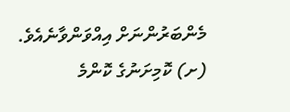މެންބަރުންނަށް އިއްވަންވާނެއެވެ.
(ށ) ކޮމިށަނުގެ ކޮންމެ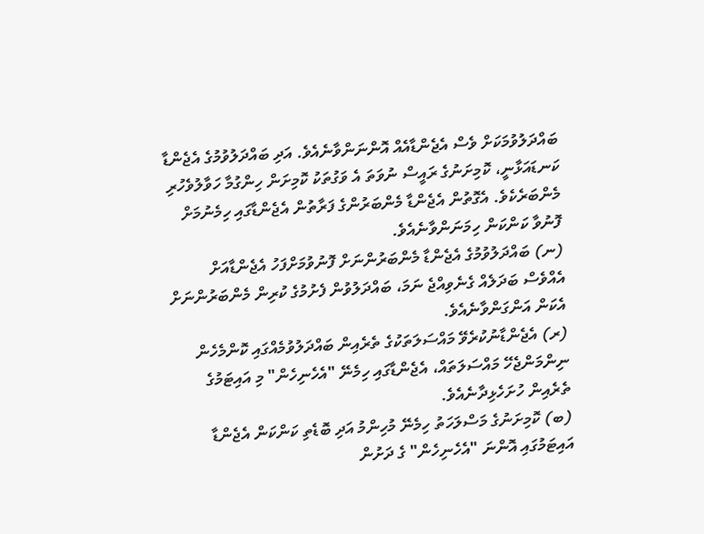ބައްދަލުވުމަކަށް ވެސް އެޖެންޑާއެއް އޮންނަންވާނެއެވެ. އަދި ބައްދަލުވުމުގެ އެޖެންޑާ ކަނޑައަޅާނީ، ކޮމިށަނުގެ ރައީސް ނުވަތަ އެ ވަގުތަކު ކޮމިށަން ހިންގުމާ ހަވާލުވެހުރި މެންބަރެކެވެ. އެގޮތުން އެޖެންޑާ މެންބަރުންގެ ފަރާތުން އެޖެންޑާގައި ހިމެނުމަށް ފޮނުވާ ކަންކަން ހިމަނަންވާނެއެވެ.
(ނ) ބައްދަލުވުމުގެ އެޖެންޑާ މެންބަރުންނަށް ފޮނުވުމަށްފަހު އެޖެންޑާއަށް އެއްވެސް ބަދަލެއް ގެނެވިއްޖެ ނަމަ، ބައްދަލުވުން ފެށުމުގެ ކުރިން މެންބަރުންނަށް އެކަން އަންގަންވާނެއެވެ.
(ރ) އެޖެންޑާނުކުރެވޭ މައްސަލަތަކުގެ ތެރެއިން ބައްދަލުވުމެއްގައި ކޮންމެހެން ނިންމަންޖެހޭ މައްސަލަތައް، އެޖެންޑާގައި ހިމެނޭ "އެހެނިހެން" މި އައިޓަމުގެ ތެރެއިން ހުށަހެޅިދާނެއެވެ.
(ބ) ކޮމިށަނުގެ މަސްލަހަތު ހިމެނޭ މުހިންމު އަދި ބޮޑެތި ކަންކަން އެޖެންޑާ އައިޓަމުގައި އޮންނަ "އެހެނިހެން" ގެ ދަށުން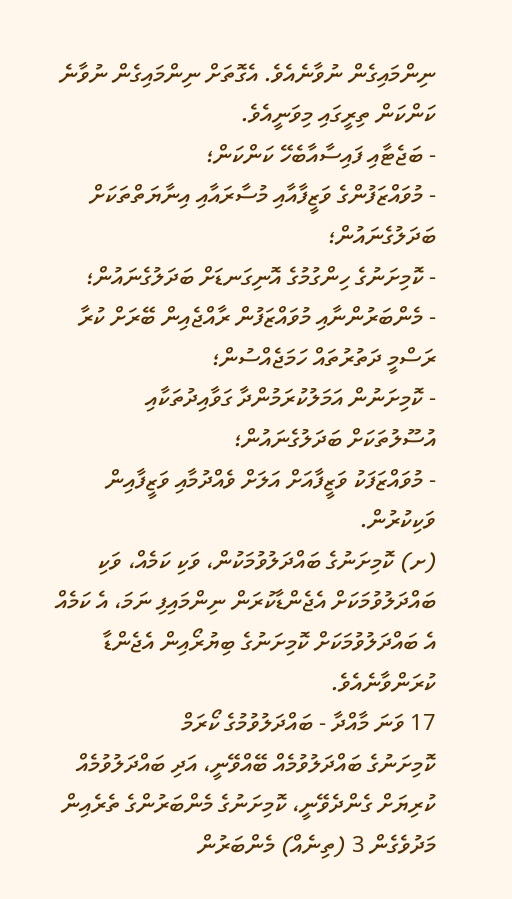ނިންމައިގެން ނުވާނެއެވެ. އެގޮތަށް ނިންމައިގެން ނުވާނެ ކަންކަން ތިރީގައި މިވަނީއެވެ.
- ބަޖެޓާއި ފައިސާއާބެހޭ ކަންކަން؛
- މުވައްޒަފުންގެ ވަޒީފާއާއި މުސާރައާއި އިނާޔަތްތަކަށް ބަދަލުގެނައުން؛
- ކޮމިށަނުގެ ހިންގުމުގެ އޮނިގަނޑަށް ބަދަލުގެނައުން؛
- މެންބަރުންނާއި މުވައްޒަފުން ރާއްޖެއިން ބޭރަށް ކުރާ ރަސްމީ ދަތުރުތައް ހަމަޖެއްސުން؛
- ކޮމިށަނުން އަމަލުކުރަމުންދާ ގަވާއިދުތަކާއި އުސޫލުތަކަށް ބަދަލުގެނައުން؛
- މުވައްޒަފަކު ވަޒީފާއަށް އަލަށް ވެއްދުމާއި ވަޒީފާއިން ވަކިކުރުން.
(ށ) ކޮމިށަނުގެ ބައްދަލުވުމަކުން، ވަކި ކަމެއް، ވަކި ބައްދަލުވުމަކަށް އެޖެންޑާކުރަން ނިންމައިފި ނަމަ، އެ ކަމެއް އެ ބައްދަލުވުމަކަށް ކޮމިށަނުގެ ބިޔުރޯއިން އެޖެންޑާ ކުރަންވާނެއެވެ.
17 ވަނަ މާއްދާ - ބައްދަލުވުމުގެ ކޯރަމް
ކޮމިށަނުގެ ބައްދަލުވުމެއް ބޭއްވޭނީ، އަދި ބައްދަލުވުމެއް ކުރިޔަށް ގެންދެވޭނީ، ކޮމިށަނުގެ މެންބަރުންގެ ތެރެއިން މަދުވެގެން 3 (ތިނެއް) މެންބަރުން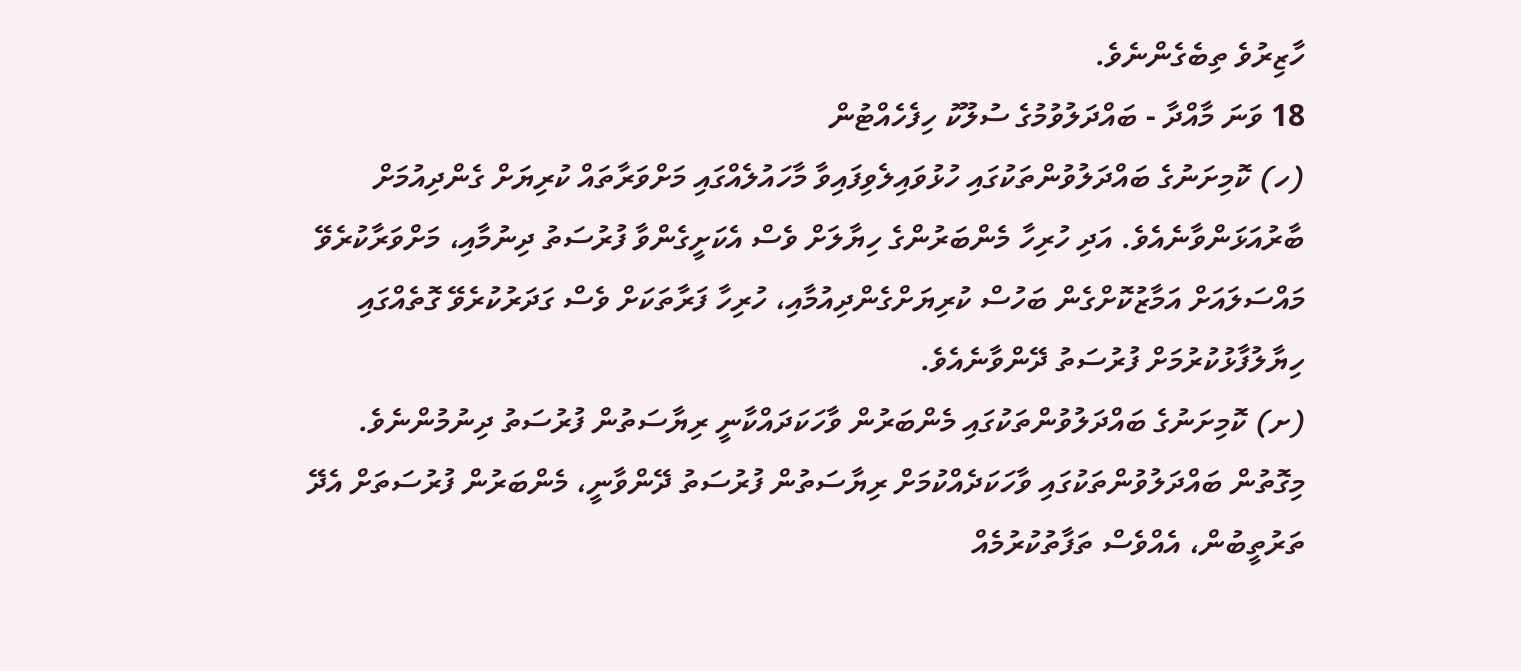ހާޒިރުވެ ތިބެގެންނެވެ.
18 ވަނަ މާއްދާ - ބައްދަލުވުމުގެ ސުލޫކު ހިފެހެއްޓުން
(ހ) ކޮމިށަނުގެ ބައްދަލުވުންތަކުގައި ހުޅުވައިލެވިފައިވާ މާހައުލެއްގައި މަށްވަރާތައް ކުރިޔަށް ގެންދިއުމަށް ބާރުއަޅަންވާނެއެވެ. އަދި ހުރިހާ މެންބަރުންގެ ހިޔާލަށް ވެސް އެކަށީގެންވާ ފުރުސަތު ދިނުމާއި، މަށްވަރާކުރެވޭ މައްސަލައަށް އަމާޒުކޮށްގެން ބަހުސް ކުރިޔަށްގެންދިއުމާއި، ހުރިހާ ފަރާތަކަށް ވެސް ގަދަރުކުރެވޭ ގޮތެއްގައި ހިޔާލުފާޅުކުރުމަށް ފުރުސަތު ދޭންވާނެއެވެ.
(ށ) ކޮމިށަނުގެ ބައްދަލުވުންތަކުގައި މެންބަރުން ވާހަކަދައްކާނީ ރިޔާސަތުން ފުރުސަތު ދިނުމުންނެވެ. މިގޮތުން ބައްދަލުވުންތަކުގައި ވާހަކަދެއްކުމަށް ރިޔާސަތުން ފުރުސަތު ދޭންވާނީ، މެންބަރުން ފުރުސަތަށް އެދޭ ތަރުތީބުން، އެއްވެސް ތަފާތުކުރުމެއް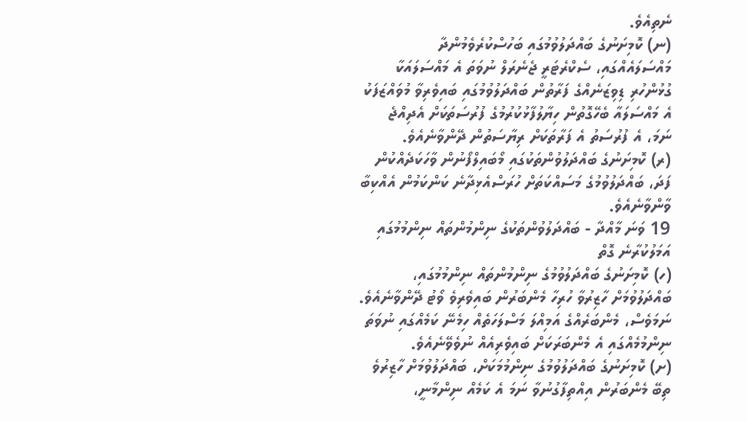ނެތިއެވެ.
(ނ) ކޮމިށަނުގެ ބައްދަލުވުމުގައި ބަހުސްކުރެވެމުންދާ މައްސަލައެއްގައި، ސެކްރެޓަރީ ޖެނެރަލް ނުވަތަ އެ މައްސަލައަކާ ގުޅުންހުރި ޑިވިޒަނެއްގެ ފަރާތުން ބައްދަލުވުމުގައި ބައިވެރިވާ މުވައްޒަފަކު އެ މައްސަލައާ ބެހޭގޮތުން ހިޔާލުފާޅުކުރުމުގެ ފުރުސަތަކަށް އެދިއްޖެ ނަމަ، އެ ފުރުސަތު އެ ފަރާތަކަށް ރިޔާސަތުން ދޭންވާނެއެވެ.
(ރ) ކޮމިށަނުގެ ބައްދަލުވުންތަކުގައި މޯބައިލްފޯނުން ވާހަކަދެއްކުން ފަދަ، ބައްދަލުވުމުގެ މަސައްކަތަށް ހުރަސްއެޅިދާނެ ކަންކަމުން އެއްކިބާ ވާންވާނެއެވެ.
19 ވަނަ މާއްދާ - ބައްދަލުވުންތަކުގެ ނިންމުންތައް ނިންމުމުގައި އަމަލުކުރާނެ ގޮތް
(ހ) ކޮމިށަނުގެ ބައްދަލުވުމުގެ ނިންމުންތައް ނިންމުމުގައި، ބައްދަލުވުމަށް ހާޒިރުވާ ހުރިހާ މެންބަރުން ބައިވެރިވެ ވޯޓު ދޭންވާނެއެވެ. ނަމަވެސް، މެންބަރެއްގެ އަމިއްލަ މަސްލަހަތެއް ހިމެނޭ ކަމެއްގައި ނުވަތަ ނިންމުމެއްގައި އެ މެންބަރަކަށް ބައިވެރިއެއް ނުވެވޭނެއެވެ.
(ށ) ކޮމިށަނުގެ ބައްދަލުވުމުގެ ނިންމުމަކަށް، ބައްދަލުވުމަށް ހާޒިރުވެ ތިބޭ މެންބަރުން އިއްތިފާގުނުވާ ނަމަ އެ ކަމެއް ނިންމާނީ،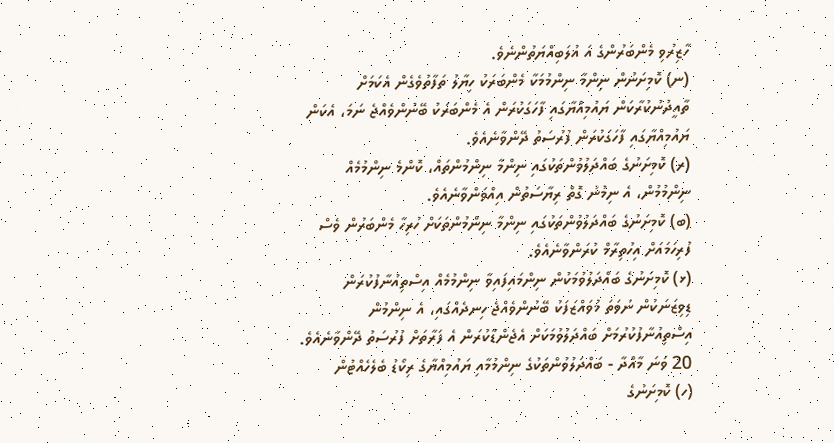ހާޒިރުވި މެންބަރުންގެ އަ ޣުލަބިއްޔަތުންނެވެ.
(ނ) ކޮމިށަނުން ނިންމާ ނިންމުމަކާ މެންބަރަކު ހިޔާލު ތަފާތުވެގެން އެކަމަށް ތާއީދުނުކުރާކަން ޔައުމިއްޔާގައި ފާހަގަކުރަން އެ މެންބަރަކު ބޭނުންވެއްޖެ ނަމަ، އެކަން ޔައުމިއްޔާގައި ފާހަގަކުރަން ފުރުސަތު ދޭންވާނެއެވެ.
(ރ) ކޮމިށަނުގެ ބައްދަލުވުންތަކުގައި ނިންމާ ނިންމުންތައް، ކޮންމެ ނިންމުމެއް ނިންމުމުން، އެ ނިމުނު ގޮތް ރިޔާސަތުން އިއްވަންވާނެއެވެ.
(ބ) ކޮމިށަނުގެ ބައްދަލުވުންތަކުގައި ނިންމާ ނިންމުންތަކަށް ހުރިހާ މެންބަރުން ވެސް ފުރިހަމައަށް އިހުތިރާމް ކުރަންވާނެއެވެ.
(ޅ) ކޮމިށަނުގެ ބައްދަލުވުމަކުން ނިންމައިފައިވާ ނިންމުމެއް އިސްތިއުނާފުކުރަން ޑިވިޒަނަކުން ނުވަތަ މުވައްޒަފަކު ބޭނުންވެއްޖެ ހިނދެއްގައި، އެ ނިންމުން އިސްތިއުނާފުކުރުމަށް ބައްދަލުވުމަކަށް އެޖެންޑާކުރަން އެ ފަރާތަށް ފުރުސަތު ދޭންވާނެއެވެ.
20 ވަނަ މާއްދާ - ބައްދަލުވުންތަކުގެ ނިންމުމާއި ޔައުމިއްޔާގެ ރިކޯޑު ބެލެހެއްޓުން
(ހ) ކޮމިށަނުގެ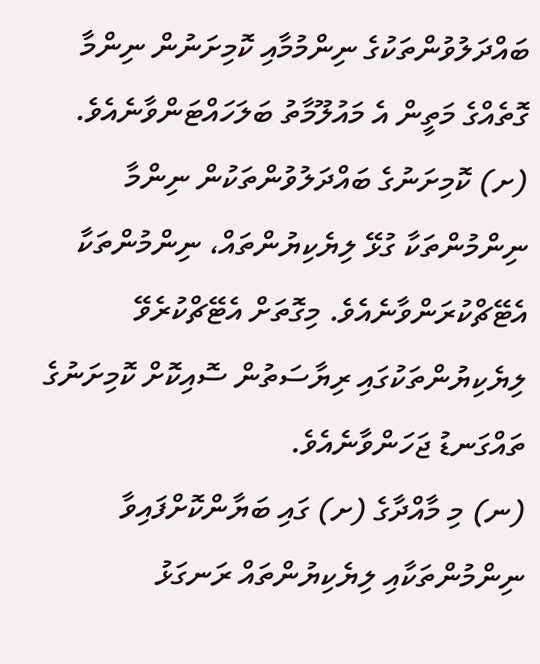ބައްދަލުވުންތަކުގެ ނިންމުމާއި ކޮމިށަނުން ނިންމާ ގޮތެއްގެ މަތީން އެ މައުލޫމާތު ބަލަހައްޓަންވާނެއެވެ.
(ށ) ކޮމިށަނުގެ ބައްދަލުވުންތަކުން ނިންމާ ނިންމުންތަކާ ގުޅޭ ލިޔެކިޔުންތައް، ނިންމުންތަކާ އެޓޭޗްކުރަންވާނެއެވެ. މިގޮތަށް އެޓޭޗްކުރެވޭ ލިޔެކިޔުންތަކުގައި ރިޔާސަތުން ސޮއިކޮށް ކޮމިށަނުގެ ތައްގަނޑު ޖަހަންވާނެއެވެ.
(ނ) މި މާއްދާގެ (ށ) ގައި ބަޔާންކޮށްފައިވާ ނިންމުންތަކާއި ލިޔެކިޔުންތައް ރަނގަޅު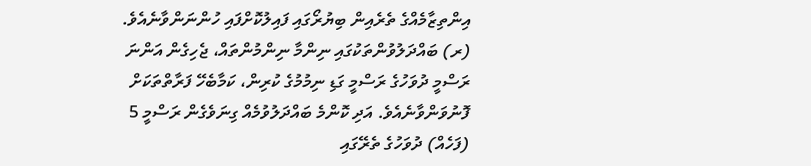އިންތިޒާމެއްގެ ތެރެއިން ބިޔުރޯގައި ފައިލުކޮށްފައި ހުންނަންވާނެއެވެ.
(ރ) ބައްދަލުވުންތަކުގައި ނިންމާ ނިންމުންތައް، ޖެހިގެން އަންނަ ރަސްމީ ދުވަހުގެ ރަސްމީ ގަޑި ނިމުމުގެ ކުރިން، ކަމާބެހޭ ފަރާތްތަކަށް ފޮނުވަންވާނެއެވެ. އަދި ކޮންމެ ބައްދަލުވުމެއް ގިނަވެގެން ރަސްމީ 5 (ފަހެއް) ދުވަހުގެ ތެރޭގައި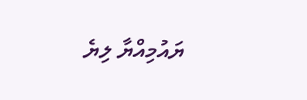ޔައުމިއްޔާ ލިޔެ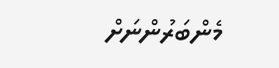މެންބަރުންނަށް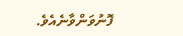ފޮނުވަންވާނެއެވެ.